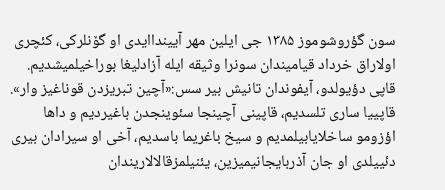سون گؤروشوموز ۱۳۸۵ جی ایلین مهر آیینداایدی او گۆنلرکی، کئچری اولاراق خرداد قیامیندان سونرا وثیقه ایله آزادلیغا بوراخیلمیشدیم. قاپی دؤیولدو، آیفوندان تانیش بیر سس:«آچین تبریزدن قوناغیز وار». قاپییا ساری تلسدیم، قاپینی آچینجا سئوینجدن باغیردیم و داها اؤزومو ساخلایابیلمدیم و سیخ باغریما باسدیم، آخی او سیرادان بیری دئییلدی او جان آذربایجانیمیزین، یئنیلمزقالالاریندان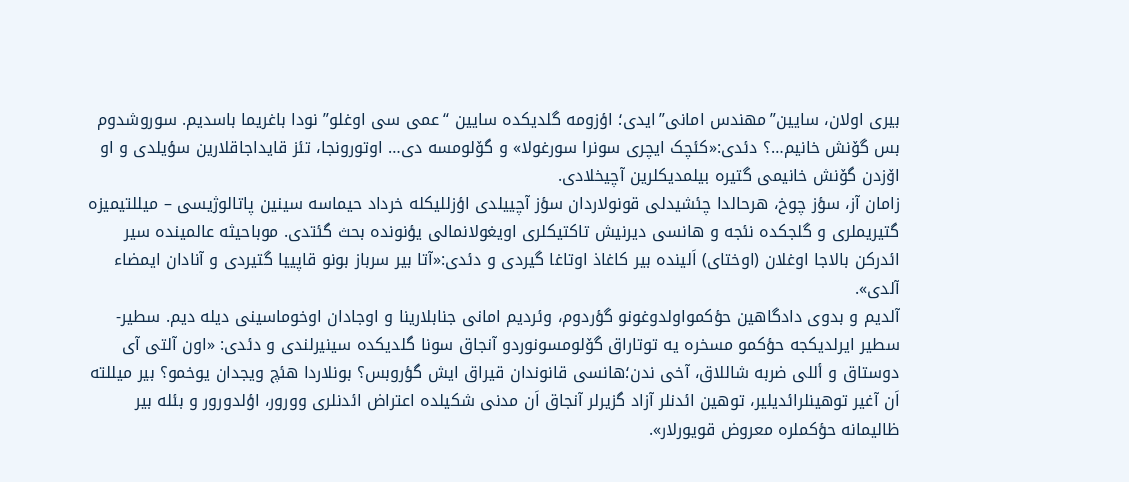بیری اولان، سایین”مهندس امانی”ایدی؛ اؤزومه گلدیکده سایین “عمی سی اوغلو” نودا باغریما باسدیم. سوروشدوم بس گۆنش خانیم…؟ دئدی:«کئچک ایچری سونرا سورغولا» و گۆلومسه دی… اوتورونجا، تئز قایداجاقلارین سؤیلدی و او اۆزدن گۆنش خانیمی گتیره بیلمدیکلرین آچیخلادی.
زامان آز، سؤز چوخ، هرحالدا چئشیدلی قونولاردان سؤز آچییلدی اؤزللیکله خرداد حیماسه سینین پاتالوژیسی – میللتیمیزه گتیریملری و گلجکده نئجه و هانسی دیرنیش تاکتیکلری اویغولانمالی یؤنونده بحث گئتدی. موباحیثه عالمینده سیر ائدرکن بالاجا اوغلان (اوختای) اَلینده بیر کاغاذ اوتاغا گیردی و دئدی:«آتا بیر سرباز بونو قاپییا گتیردی و آنادان ایمضاء آلدی».
آلدیم و بدوی دادگاهین حؤکمواولدوغونو گؤردوم، وئردیم امانی جنابلارینا و اوجادان اوخوماسینی دیله دیم. سطیر- سطیر ایرلدیکجه حؤکمو مسخره یه توتاراق گۆلومسونوردو آنجاق سونا گلدیکده سینیرلندی و دئدی: «اون آلتی آی دوستاق و أللی ضربه شاللاق، آخی ندن؛هانسی قانوندان قیراق ایش گؤروبس؟ بونلاردا هئچ ویجدان یوخمو؟ بیر میللته اَن آغیر توهینلرائدیلیر، توهین ائدنلر آزاد گزیرلر آنجاق اَن مدنی شکیلده اعتراض ائدنلری وورور، اؤلدورور و بئله بیر ظالیمانه حؤکملره معروض قویورلار».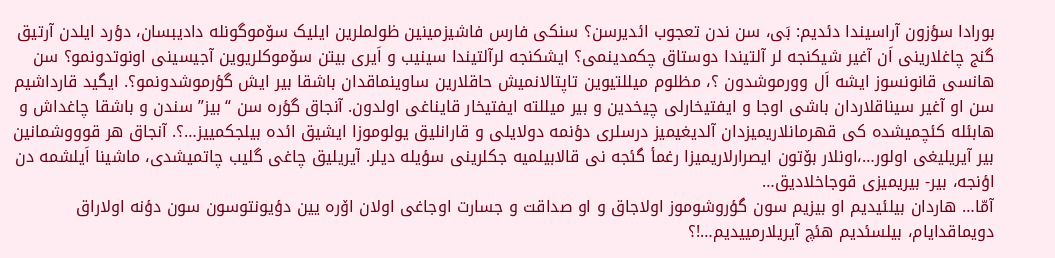بورادا سؤزون آراسیندا دئدیم: بَی، سن ندن تعجوب ائدیرسن؟ سنکی فارس فاشیزمینین ظولملرین ایلیک سۆموگونله دادیبسان، دؤرد ایلدن آرتیق گنج چاغلارینی اَن آغیر شیکنجه لر آلتیندا دوستاق چکمدینمی؟ ایشکنجه لرآلتیندا سینیب و اَیری بیتن سۆموکلریوین آجیسینی اونوتدونمو؟ سن هانسی قانونسوز ایشه اَل وورموشدون ؟، مظلوم میللتیوین تاپتالانمیش حاقلارین ساوینماقدان باشقا بیر ایش گؤرموشدونمو؟. ایگید قارداشیم سن او آغیر سیناقلاردان باشی اوجا و ایفتیخارلی چیخدین و بیر میللته ایفتیخار قایناغی اولدون. آنجاق گؤره سن “بیز” سندن و باشقا چاغداش و هابئله کئچمیشده کی قهرمانلاریمیزدان آلدیغیمیز درسلری دؤنمه دولایلی و قارانلیق یولوموزا ایشیق ائده بیلجکمییز…؟. آنجاق هر قوووشمانین بیر آیریلیغی اولور…،اونلار بۆتون ایصرارلاریمیزا رغمأ گئجه نی قالابیلمیه جکلرینی سؤیله دیلر. آیریلیق چاغی گلیب چاتمیشدی، ماشینا اَیلشمه دن اؤنجه، بیر- بیریمیزی قوجاخلادیق…
آمّا… هاردان بیلئیدیم او بیزیم سون گؤروشوموز اولاجاق و او صداقت و جسارت اوجاغی اولان اۆره یین دؤیونتوسون سون دؤنه اولاراق دویماقدایام، بیلسئدیم هئچ آیریلارمییدیم…!؟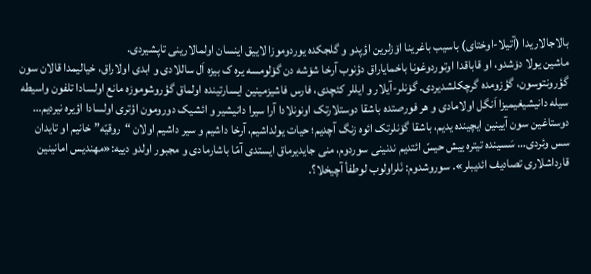بالاجالاریدا (آتیلا-اوختای) باسیب باغرینا اۆزلرین اؤپدو و گلجکده یوردوموزا لاییق اینسان اولمالارینی تاپشیردی.
ماشین یولا دۆشدو، او قاباقدا اوتوردوغونا باخمایاراق دؤنوب آرخا شۆشه دن گۆلومسه یره ک بیزه اَل ساللادی و ابدی اولاراق، خیالیمدا قالان سون گؤرونتوسون، گؤزومده گرچکلشدیردی. گۆنلر-آیلار و ایللر کئچدی، فارس فاشیزمینین ایسارتینده اولماق گؤروشوموزه مانع اولسادا تلفون واسیطه سیله دانیشیغیمیزا اَنگل اولامادی و هر فورصتده باشقا دوستلارتک اونونلادا آرا سیرا دانیشیر و ائشیک دورومون اؤتری اولسادا اؤیره نیردیم…
دوستاغین سون آیینین ایچینده یدیم، باشقا گۆنلرتک ائوه زنگ آچدیم؛ حیات یولداشیم، آرخا داشیم و سیر داشیم اولان “روقیّه” خانیم او تایدان سس وئردی… سَسینده تیتره ییش حیسّ ائتدیم ندنینی سوردوم، منی جایدیرماق ایستدی آمّا باشارمادی و مجبور اولدو دییه:«مهندیس امانینین قارداشلاری تصادیف ائدیبلر». سوروشدوم: نَلراولوب لوطفأ آچیخلا؟.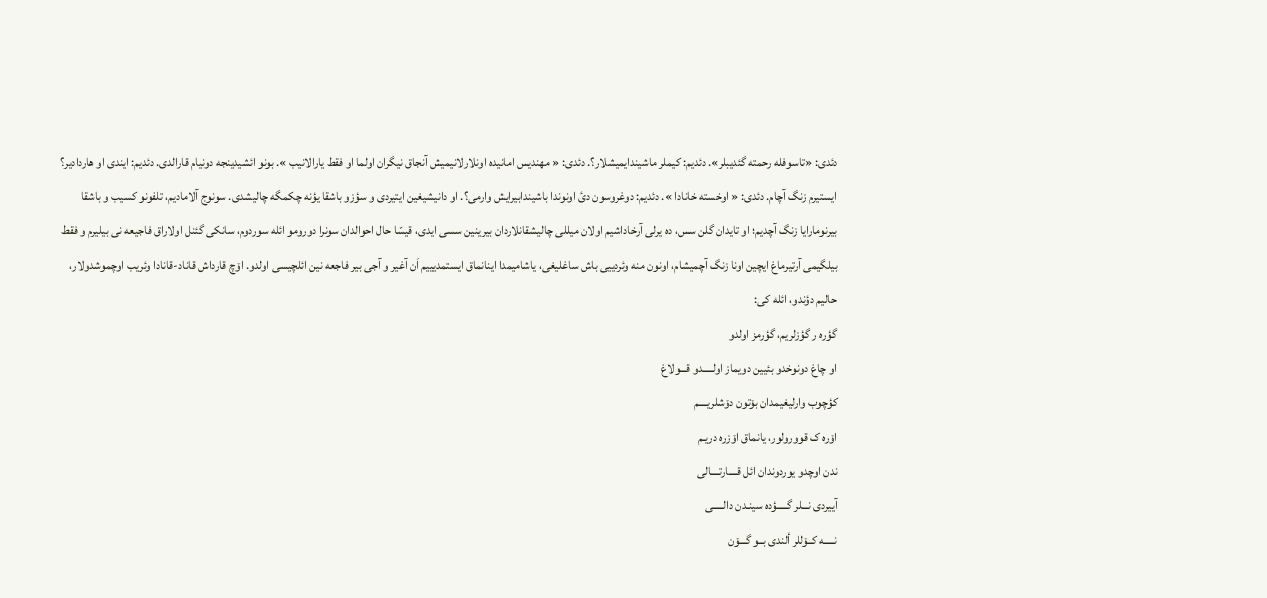دئدی: «تاسوفله رحمته گئدیبلر». دئدیم: کیملر ماشیندایمیشلار؟. دئدی: « مهندیس امانیده اونلارلانیمیش آنجاق نیگران اولما او فقط یارالانیب ». بونو ائشیدینجه دونیام قارالدی. دئدیم: ایندی او هاردادیر؟ ایستیرم زنگ آچام. دئدی: « اوخسته خانادا ». دئدیم: دوغروسون دئ اونوندا باشیندابیرایش وارمی؟. او دانیشیغین ایتیردی و سؤزو باشقا یؤنه چکمگه چالیشدی. سونوج آلامادیم، تلفونو کسیب و باشقا بیرنومارایا زنگ آچدیم؛ او تایدان گلن سس، ده یرلی آرخاداشیم اولان میللی چالیشقانلاردان بیرینین سسی ایدی، قیسّا حال احوالدان سونرا دورومو ائله سوردوم، سانکی گئنل اولاراق فاجیعه نی بیلیرم و فقط بیلگیمی آرتیرماغ ایچین اونا زنگ آچمیشام، اونون منه وئردییی باش ساغلیغی، یاشامیمدا اینانماق ایستمدیییم اَن آغیر و آجی بیر فاجعه نین ائلچیسی اولدو. اۆچ قارداش قاناد-قانادا وئریب اوچموشدولار، حالیم دؤندو، ائله کی:
گؤره ر گؤزلریم، گؤرمز اولدو
او چاغ دونوخدو بئیین دویماز اولـــــدو قـــولاغ
کؤچوب وارلیغیمدان بۆتون دۆشلریــــم
اۆره ک قوورولور، یانماق اۆزره دریـم
ندن اوچدو یوردوندان ائل قــــارتــــالی
آییردی نـــلر گـــــؤده سینـدن دالـــــی
نـــــه کــۆللر ألندی بــو گـــۆن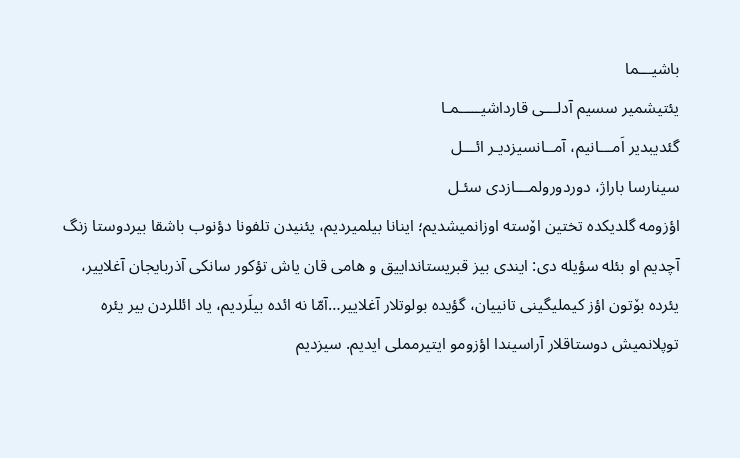باشیـــما
یئتیشمیر سسیم آدلـــی قارداشیـــــمـا
گئدیبدیر اَمـــانیم، آمــانسیزدیـر ائـــل
سینارسا باراژ، دوردورولمـــازدی سئـل
اؤزومه گلدیکده تختین اۆسته اوزانمیشدیم؛ اینانا بیلمیردیم، یئنیدن تلفونا دؤنوب باشقا بیردوستا زنگ آچدیم او بئله سؤیله دی: ایندی بیز قبریستانداییق و هامی قان یاش تؤکور سانکی آذربایجان آغلاییر، یئرده بۆتون اؤز کیملیگینی تانییان، گؤیده بولوتلار آغلاییر…آمّا نه ائده بیلَردیم، یاد ائللردن بیر یئره توپلانمیش دوستاقلار آراسیندا اؤزومو ایتیرمملی ایدیم. سیزدیم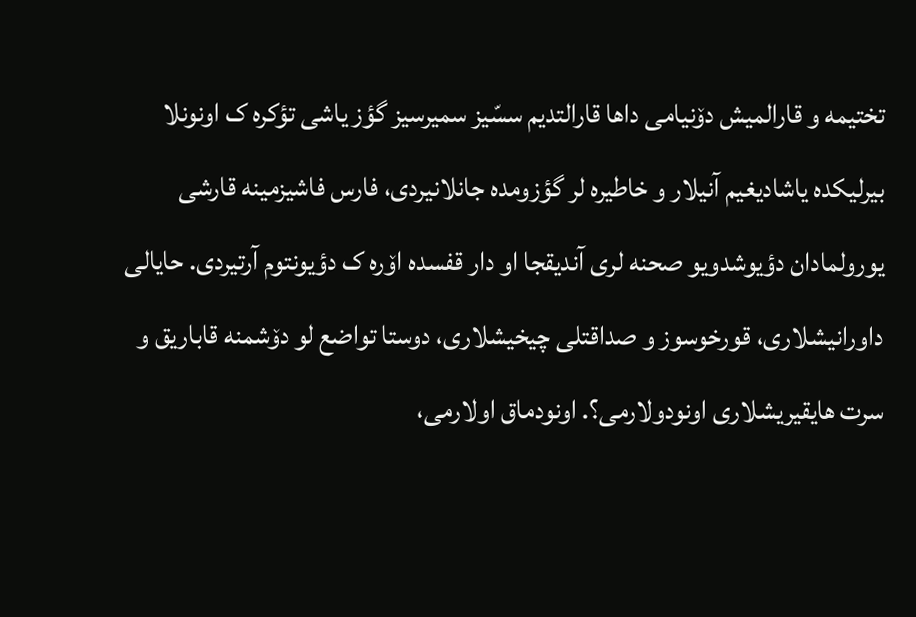تختیمه و قارالمیش دۆنیامی داها قارالتدیم سسّیز سمیرسیز گؤز یاشی تؤکره ک اونونلا بیرلیکده یاشادیغیم آنیلار و خاطیره لر گؤزومده جانلانیردی، فارس فاشیزمینه قارشی یورولمادان دؤیوشدویو صحنه لری آندیقجا او دار قفسده اۆره ک دؤیونتوم آرتیردی. حایالی داورانیشلاری، قورخوسوز و صداقتلی چیخیشلاری، دوستا تواضع لو دۆشمنه قاباریق و سرت هایقیریشلاری اونودولارمی؟. اونودماق اولارمی،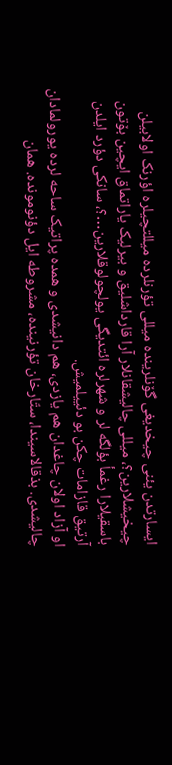ایسارتدن یئنی چیخدیغی گۆنلرینده میللی تؤرنلرده میللتچیلره اؤرنک اولابیلن چیخیشلارین؟، میللی چالیشقانلار آرا قارداشلیق و بیرلیک یاراتماق ایچین بۆتون باسقیلارا رغمأ بؤلگه لر و شهرلره ائتدیگی یولچولوقلارین…؟، سانکی دؤرد ایلدن آرتیق قازامات چکن بو دئییلمیش.
او آزاد اولان چاغدان هم یازدی، هم دانیشدی و همده پراتیک ساحه لرده یورولمادان چالیشدی. بذقالاسیندا، ستّارخان تؤرنینده، مشروطه ایل دؤنومونده. همان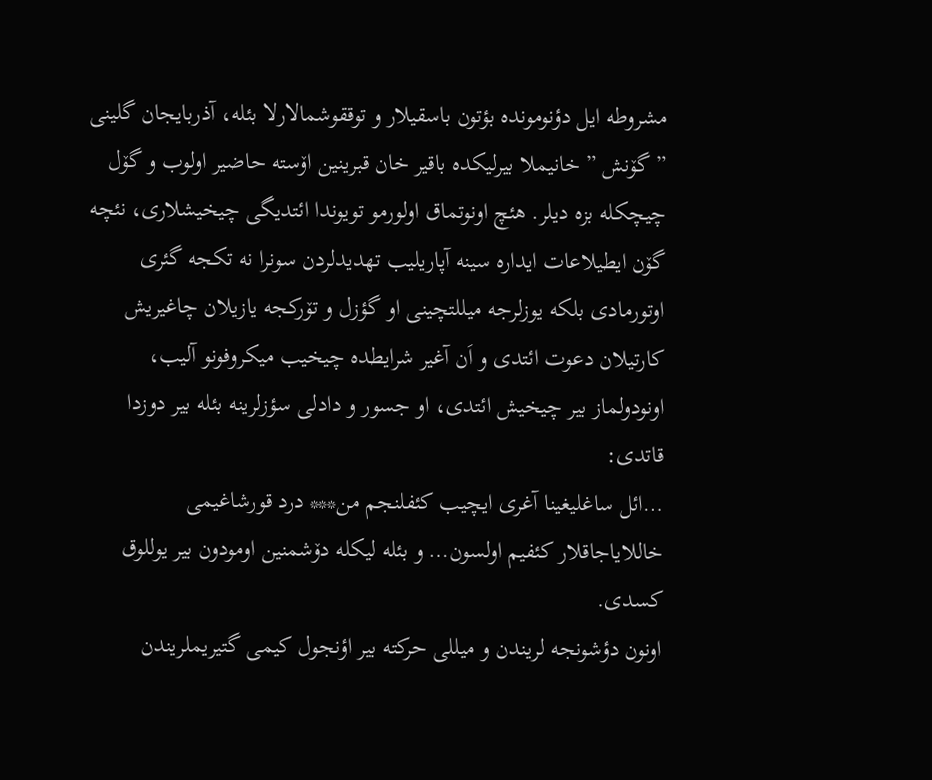مشروطه ایل دؤنومونده بؤتون باسقیلار و توققوشمالارلا بئله، آذربایجان گلینی ” گۆنش ” خانیملا بیرلیکده باقیر خان قبرینین اۆسته حاضیر اولوب و گۆل چیچکله بزه دیلر. هئچ اونوتماق اولورمو تویوندا ائتدیگی چیخیشلاری، نئچه گۆن ایطیلاعات ایداره سینه آپاریلیب تهدیدلردن سونرا نه تکجه گئری اوتورمادی بلکه یوزلرجه میللتچینی او گؤزل و تۆرکجه یازیلان چاغیریش کارتیلان دعوت ائتدی و اَن آغیر شرایطده چیخیب میکروفونو آلیب، اونودولماز بیر چیخیش ائتدی، او جسور و دادلی سؤزلرینه بئله بیر دوزدا قاتدی:
…ائل ساغلیغینا آغری ایچیب کئفلنجم من*** درد قورشاغیمی خاللایاجاقلار کئفیم اولسون… و بئله لیکله دۆشمنین اومودون بیر یوللوق کسدی.
اونون دؤشونجه لریندن و میللی حرکته بیر اؤنجول کیمی گتیریملریندن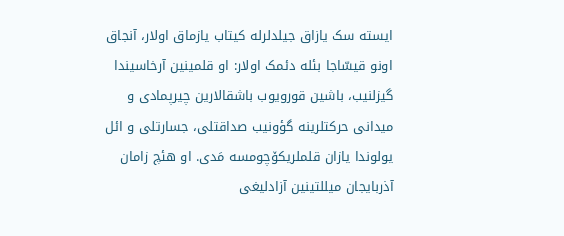ایسته سک یازاق جیلدلرله کیتاب یازماق اولار، آنجاق اونو قیسّاجا بئله دئمک اولار: او قلمینین آرخاسیندا گیزلنیب، باشین قورویوب باشقالارین چیرپمادی و میدانی حرکتلرینه گؤونیب صداقتلی، جسارتلی و ائل یولوندا یازان قلملریکۆچومسه مَدی. او هئچ زامان آذربایجان میللتینین آزادلیغی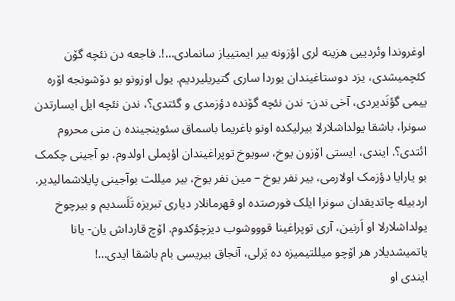اوغروندا وئردییی هزینه لری اؤزونه بیر ایمتییاز سانمادی…!. فاجعه دن نئچه گۆن کئچمیشدی، یزد دوستاغیندان یوردا ساری گتیریلیردیم. یول اوزونو بو دۆشونجه اۆره ییمی گؤنَدیردی، آخی ندن- ندن نئچه گۆنده دؤزمدی و گئتدی؟، ندن نئچه ایل ایسارتدن سونرا، باشقا یولداشلارلا بیرلیکده اونو باغریما باسماق سئوینجینده ن منی محروم ائتدی؟. ایندی، ایستی اۆزون یوخ، سویوخ توپراغیندان اؤپملی اولدوم. بو آجینی چکمک بو یارایا دؤزمک اولارمی، بیر نفر یوخ – مین نفر یوخ، بیر میللت بوآجینی پایلاشمالیدیر. اردبیله چاتدیقدان سونرا ایلک فورصتده او قهرمانلار دیاری تبریزه تَلَسدیم و بیرچوخ یولداشلارلا او اَرنین، آری توپراغینا قوووشوب دیزچؤکدوم. اۆچ قارداش یان- یانا یاتمیشدیلار هر اۆچو میللتیمیزه ده یَرلی، آنجاق بیریسی بام باشقا ایدی…!
ایندی او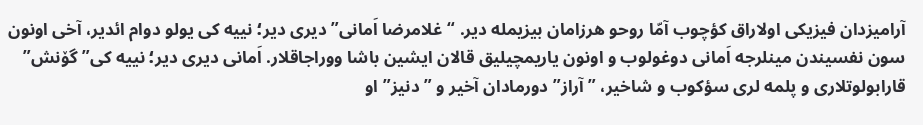آرامیزدان فیزیکی اولاراق کؤچوب آمّا روحو هرزامان بیزیمله دیر. “غلامرضا اَمانی” دیری دیر؛ نییه کی یولو دوام ائدیر، آخی اونون سون نفسیندن مینلرجه اَمانی دوغولوب و اونون یاریمچیلیق قالان ایشین باشا ووراجاقلار. اَمانی دیری دیر؛ نییه کی”گۆنش” قارابولوتلاری و پلمه لری سؤکوب و شاخیر، ” آراز” دورمادان آخیر و ” دنیز” او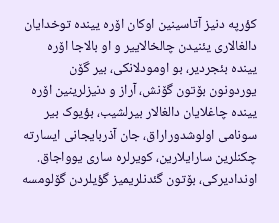کؤرپه دنیز آتاسینین اوکان اۆره یینده توخدایان دالغالاری یئنیدن چالخالاییر و او بالاجا اۆره یینده بئجردیر، بو اومودلانکی، بیر گۆن یوردونون بۆتون گۆنش، آراز و دنیزلرینین اۆره یینده چاغلایان دالغالار بیرلشیب، بؤیوک بیر سونامی اولوشدوراراق، جان آذربایجانی ایسارته چکنلرین سارایلارین، کویرلره ساری یوواجاق. اوندادیرکی، بۆتون گئدنلریمیز گؤیلردن گۆلومسه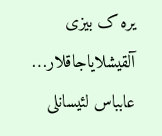یره ک بیزی آلقیشلایاجاقلار…
عابباس لئیسانلی